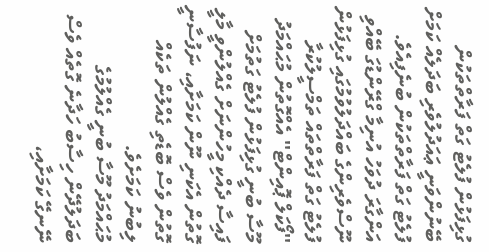ގުޅިފަޅުން ފުލެޓު ގަތް ފަރާތްތަކުން ބޭނުންވަނީ ޢައަދުލުވެރި ބަދަލެއް ކަމަށް ފުލެޓު ގަތް ފަރާތްތަކުން ބުނެފިއެވެ.
އަންގާރަ ދުވަހު އުނިމާ ގްރޭންޑުގަ ބޭއްވި ނޫސްވެރިންގެ ބައްދަލުވުމުގައި ގުޅިފަޅުން ފުލެޓު ގަތް ފަރާތްތައް ތަމްސީލުކުރާ ''ފޯކަލް ޕޮއިންޓް'' އެއްގޮތުން މުޙައްމަދު މޫސާ ބުނީ ގުޅިފަޅުން ފުލެޓު ގަތުމަށް ފައިސާ ދެއްކި މީހުންނަށް ގެއްލުންވީ މާލީ ގޮތުން އެކަނި ނޫން ކަމަށާއި، ނަފުސާނީ ގޮތުން ވެސް ބޮޑެތި ގެއްލުން ތަކެއް ލިބުނު ކަމަށެވެ.
މުޙައްމަދު މޫސާ ބުނީ ގެއްލުމުގެ ބަދަލުދޭން ހިސާބު ހަދާނެ ގޮތެއް ވެސް ނޭނގޭ ކަމަށާއި،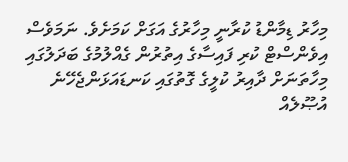މިހާރު ޑިމާންޑު ކުރާނީ މިހާރުގެ އަގަށް ކަމަށެވެ. ނަމަވެސް އިވެންސްޓް ކުރި ފައިސާގެ އިތުރުން ގެއްލުމުގެ ބަދަލުގައި މިހާތަނަށް ދާއިރު ކުލީގެ ގޮތުގައި ކަނޑައަޅަންޖެހޭނެ އުޞޫލެއް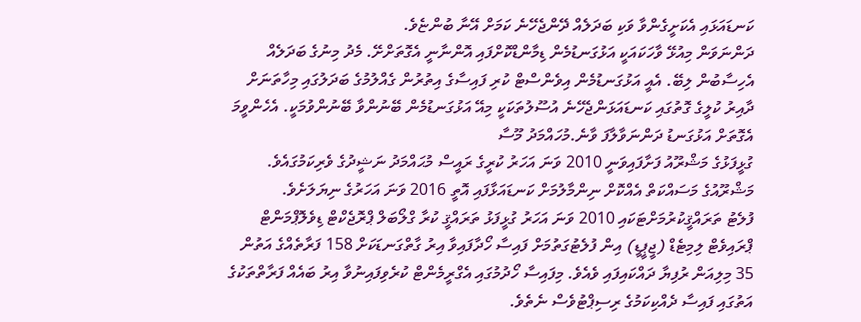ކަނޑައަޅައި އެކަށީގެންވާ ވަކި ބަދަލެއް ދޭންޖެހޭނެ ކަމަށް އޭނާ ބުންޏެވެ.
ދަންނަވަން މިއުޅޭ ވާހަކައަކީ އަޅުގަނޑުމެން ޑިމާންޑްކޮށްފައި އޮންނާނީ އެގޮތަށްށޭ. މެދު މިނުގެ ބަދަލެއް އެހިސާބުން ލިބޭ. އެއީ އަޅުގަނޑުމެން އިވެންސްޓް ކުރި ފައިސާގެ އިތުރުން ގެއްލުމުގެ ބަދަލުގައި މިހާތަނަށް ދާއިރު ކުލީގެ ގޮތުގައި ކަނޑައަޅަންޖެހޭނެ އުސޫލުތަކަކީ މިއޭ އަޅުގަނޑުމެން ބޭނުންވާ ބޭނުންވުމަކީ. އެހެންވީމަ އެގޮތަށް އަޅުގަނޑު ދަންނަވާލާފަ ވާނެ.މުހައްމަދު މޫސާ
ގުޅީފަޅުގެ މަޝްރޫއު ފަށާފައިވަނީ 2010 ވަނަ އަހަރު ކުރީގެ ރައީސް މުޙައްމަދު ނަޝީދުގެ ވެރިކަމުގައެވެ. މަޝްރޫއުގެ މަސައްކަތް އެއްކޮށް ނިންމާލުމަށް ކަނޑައަޅާފައި އޮތީ 2016 ވަނަ އަހަރުގެ ނިޔަލަށެވެ.
ފުލެޓު ތަރައްޤީކުރުމަށްޓަކައި 2010 ވަނަ އަހަރު ގުޅީފަޅު ތަރައްޤީ ކުރާ ގްލޯބަލް ޕްރޮޖެކްޓް ޑިވެލޮޕްމަންޓް ޕްރައިވެޓް ލިމިޓެޑް (ޖީޕީޑީ) އިން ފުލެޓުގަތުމަށް ފައިސާ ހޯދާފައިވާ އިރު ގާތްގަނޑަކަށް 158 ފަރާތެއްގެ އަތުން 35 މިލިއަން ރުފިޔާ ދައްކައިފައި ވެއެވެ. މިފައިސާ ހޯދުމުގައި އެގްރީމެންޓް ކުރެވިފައިނުވާ އިރު ބައެއް ފަރާތްތަކުގެ އަތުގައި ފައިސާ ދެއްކިކަމުގެ ރިސިޕްޓުވެސް ނެތެވެ.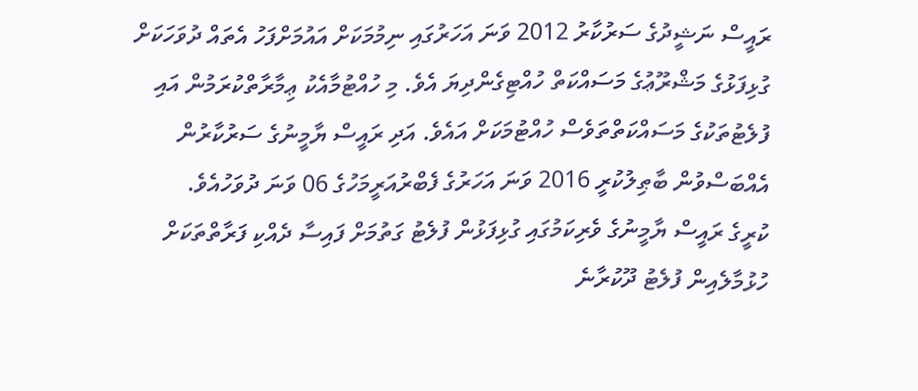ރައީސް ނަޝީދުގެ ސަރުކާރު 2012 ވަނަ އަހަރުގައި ނިމުމަކަށް އައުމަށްފަހު އެތައް ދުވަހަކަށް ގުޅިފަޅުގެ މަޝްރޫޢުގެ މަސައްކަތް ހުއްޓިގެންދިޔަ އެވެ. މި ހުއްޓުމާއެކު ޢިމާރާތްކުރަމުން އައި ފުލެޓުތަކުގެ މަސައްކަތްތަވެސް ހުއްޓުމަކަށް އައެވެ. އަދި ރައީސް ޔާމީނުގެ ސަރުކާރުން އެއްބަސްވުން ބާޠިލުކުރީ 2016 ވަނަ އަހަރުގެ ފެބްރުއަރީމަހުގެ 06 ވަނަ ދުވަހުއެވެ.
ކުރީގެ ރައީސް ޔާމީނުގެ ވެރިކަމުގައި ގުޅިފަޅުން ފުލެޓު ގަތުމަށް ފައިސާ ދެއްކި ފަރާތްތަކަށް ހުޅުމާލެއިން ފުލެޓު ދޫކުރާނެ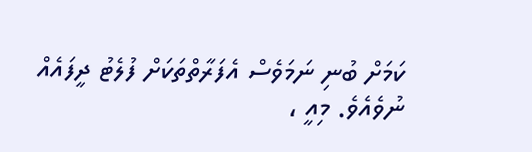ކަމަށް ބުނި ނަމަވެސް އެފަރާތްތަކަށް ފުލެޓު ދީފައެއް ނުވެއެވެ. މިއީ ،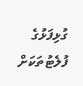ގުޅިފަޅުގެ ފުލެޓުތަކަށް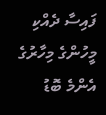ފައިސާ ދެއްކި މީހުންގެ މިހާރުގެ އެންމެ ބޮޑު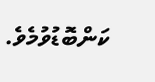ކަންބޮޑުވުމެވެ.